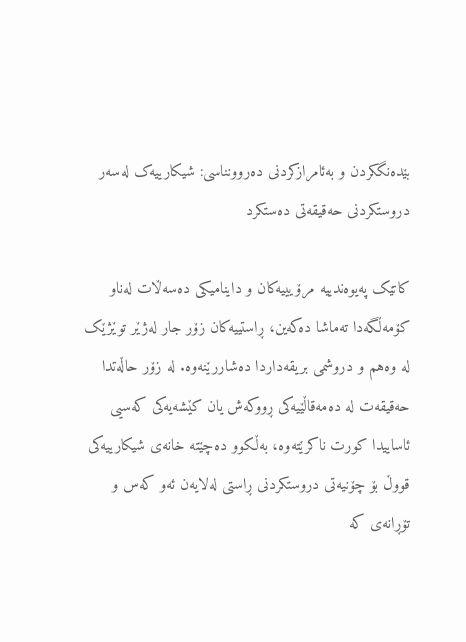بێدەنگکردن و بەئامرازکردنی دەروونناسی: شیکارییەک لەسەر دروستکردنی حەقیقەتی دەستکرد

کاتێک پەیوەندییە مرۆیییەکان و داینامیکی دەسەڵات لەناو کۆمەڵگەدا تەماشا دەکەین، ڕاستییەکان زۆر جار لەژێر توێژێک لە وەهم و دروشمی بریقەداردا دەشاررێنەوە. لە زۆر حاڵەتدا حەقیقەت لە دەمەقاڵێیەکی ڕووکەش یان کێشەیەکی کەسیی ئاساییدا کورت ناکرێتەوە، بەڵکوو دەچێتە خانەی شیکارییەکی قووڵ بۆ چۆنیەتی دروستکردنی ڕاستی لەلایەن ئەو کەس و تۆڕانەی کە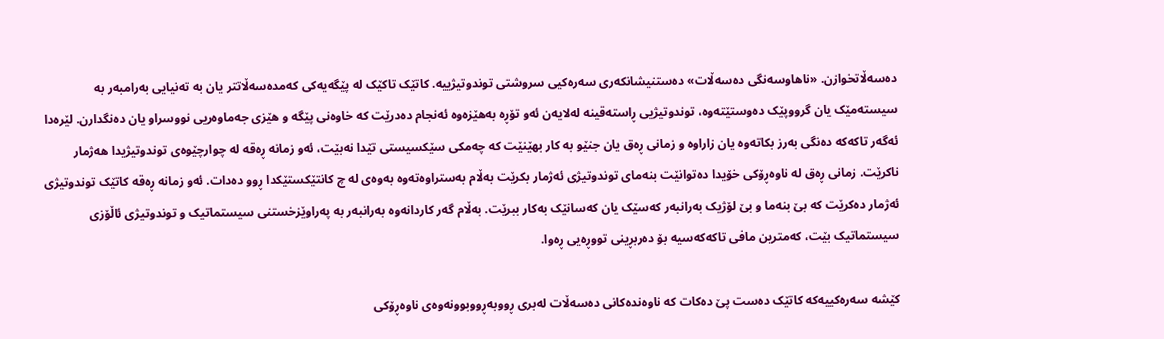دەسەڵاتخوازن. «ناهاوسەنگی دەسەڵات» دەستنیشانکەری سەرەکیی سروشتی توندوتیژییە. کاتێک تاکێک لە پێگەیەکی کەمدەسەڵاتتر یان بە تەنیایی بەرامبەر بە سیستەمێک یان گرووپێک دەوستێتەوە، توندوتیژیی ڕاستەقینە لەلایەن ئەو تۆڕە بەهێزەوە ئەنجام دەدرێت کە خاوەنی پێگە و هێزی جەماوەریی نووسراو یان دەنگدارن. لێرەدا ئەگەر تاکەکە دەنگی بەرز بکاتەوە یان زاراوە و زمانی ڕەق یان جنێو بە کار بهێنێت کە چەمکی سێکسیستی تێدا نەبێت، ئەو زمانە ڕەقە لە چوارچێوەی توندوتیژیدا هەژمار ناکرێت. زمانی ڕەق لە ناوەڕۆکی خۆیدا دەتوانێت بنەمای توندوتیژی ئەژمار بکرێت بەڵام بەستراوەتەوە بەوەی لە چ کانتێکستێکدا ڕوو دەدات. ئەو زمانە ڕەقە کاتێک توندوتیژی ئەژمار دەکرێت کە بێ بنەما و بێ لۆژیک بەرانبەر کەسێک یان کەسانێک بەکار ببرێت. بەڵام گەر کاردانەوە بەرانبەر بە پەراوێزخستنی سیستماتیک و توندوتیژی ئاڵۆزی سیستماتیک بێت، کەمترین مافی تاکەکەسیە بۆ دەربڕینی تووڕەیی ڕەوا.

کێشە سەرەکییەکە کاتێک دەست پێ دەکات کە ناوەندەکانی دەسەڵات لەبری ڕووبەڕووبوونەوەی ناوەڕۆکی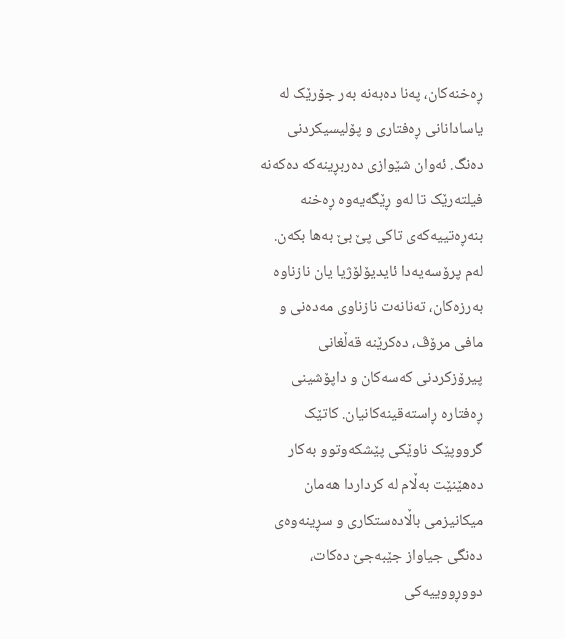ڕەخنەکان، پەنا دەبەنە بەر جۆرێک لە یاسادانانی ڕەفتاری و پۆلیسیکردنی دەنگ. ئەوان شێوازی دەربڕینەکە دەکەنە فیلتەرێک تا لەو ڕێگەیەوە ڕەخنە بنەڕەتییەکەی تاکی پێ بێ بەها بکەن. لەم پرۆسەیەدا ئایدیۆلۆژیا یان نازناوە بەرزەکان، تەنانەت نازناوی مەدەنی و مافی مرۆڤ، دەکرێنە قەڵغانی پیرۆزکردنی کەسەکان و داپۆشینی ڕەفتارە ڕاستەقینەکانیان. کاتێک گرووپێک ناوێکی پێشکەوتوو بەکار دەهێنێت بەڵام لە کرداردا هەمان میکانیزمی باڵادەستکاری و سڕینەوەی دەنگی جیاواز جێبەجێ دەکات، دووڕووییەکی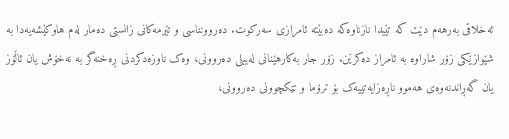ئەخلاقی بەرهەم دێت کە تێیدا نازناوەکە دەبێتە ئامرازی سەرکوت. دەروونناسی و تێرمەکانی زانستی دەمار لەم هاوکێشەیەدا بە شێوازێکی زۆر شاراوە بە ئامراز دەکرێن. زۆر جار بەکارهێنانی لەیبلی دەروونی، وەک ناوزەدکردنی ڕەخنەگر بە نەخۆش یان ئاڵۆز یان گەڕاندنەوەی هەموو ناڕەزایەتییەک بۆ ترۆما و تێکچوونی دەروونی،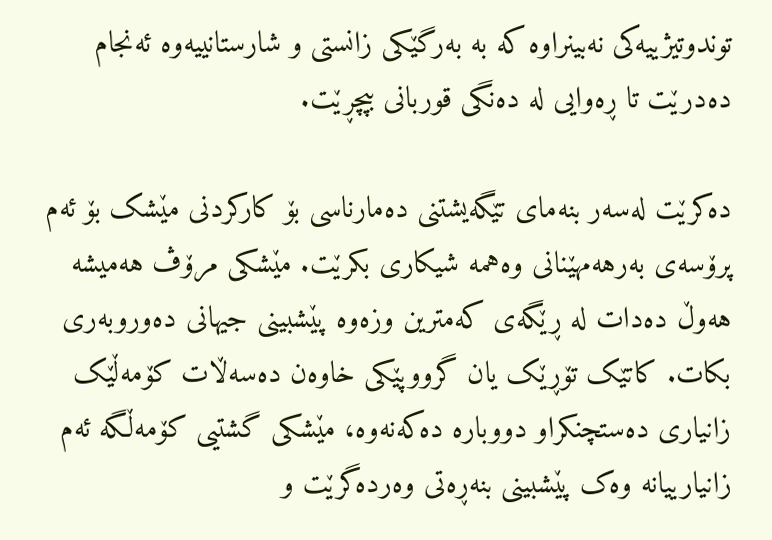توندوتیژییەکی نەبینراوە کە بە بەرگێکی زانستی و شارستانییەوە ئەنجام دەدرێت تا ڕەوایی لە دەنگی قوربانی بپچڕێت.

دەکرێت لەسەر بنەمای تێگەیشتنی دەمارناسی بۆ کارکردنی مێشک بۆ ئەم پرۆسەی بەرهەمهێنانی وەهمە شیکاری بکرێت. مێشکی مرۆڤ هەمیشە هەوڵ دەدات لە ڕێگەی کەمترین وزەوە پێشبینی جیهانی دەوروبەری بکات. کاتێک تۆڕێک یان گرووپێکی خاوەن دەسەڵات کۆمەڵێک زانیاری دەستچنکراو دووبارە دەکەنەوە، مێشکی گشتیی کۆمەڵگە ئەم زانیارییانە وەک پێشبینی بنەڕەتی وەردەگرێت و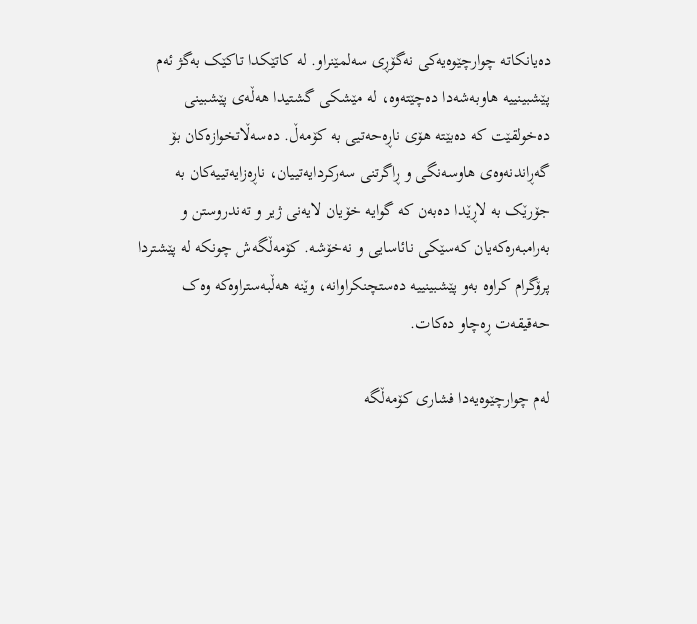دەیانکاتە چوارچێوەیەکی نەگۆڕی سەلمێنراو. لە کاتێکدا تاکێک بەگژ ئەم پێشبینییە هاوبەشەدا دەچێتەوە، لە مێشکی گشتیدا هەڵەی پێشبینی دەخولقێت کە دەبێتە هۆی ناڕەحەتیی بە کۆمەڵ. دەسەڵاتخوازەکان بۆ گەڕاندنەوەی هاوسەنگی و ڕاگرتنی سەرکردایەتییان، ناڕەزایەتییەکان بە جۆرێک بە لاڕێدا دەبەن کە گوایە خۆیان لایەنی ژیر و تەندروستن و بەرامبەرەکەیان کەسێکی نائاسایی و نەخۆشە. کۆمەڵگەش چونکە لە پێشتردا پرۆگرام کراوە بەو پێشبینییە دەستچنکراوانە، وێنە هەڵبەستراوەکە وەک حەقیقەت ڕەچاو دەکات.

لەم چوارچێوەیەدا فشاری کۆمەڵگە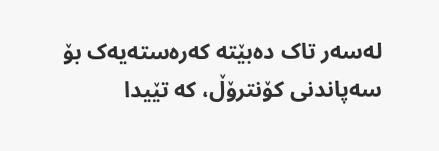لەسەر تاک دەبێتە کەرەستەیەک بۆ سەپاندنی کۆنترۆڵ، کە تێیدا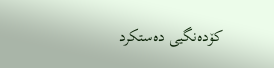کۆدەنگیی دەستکرد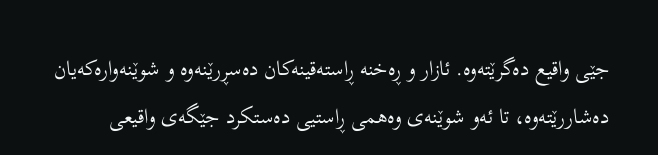جێی واقیع دەگرێتەوە. ئازار و ڕەخنە ڕاستەقینەکان دەسڕرێنەوە و شوێنەوارەکەیان دەشاررێتەوە، تا ئەو شوێنەی وەهمی ڕاستیی دەستکرد جێگەی واقیعی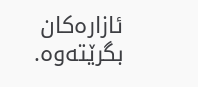ئازارەکان بگرێتەوە.